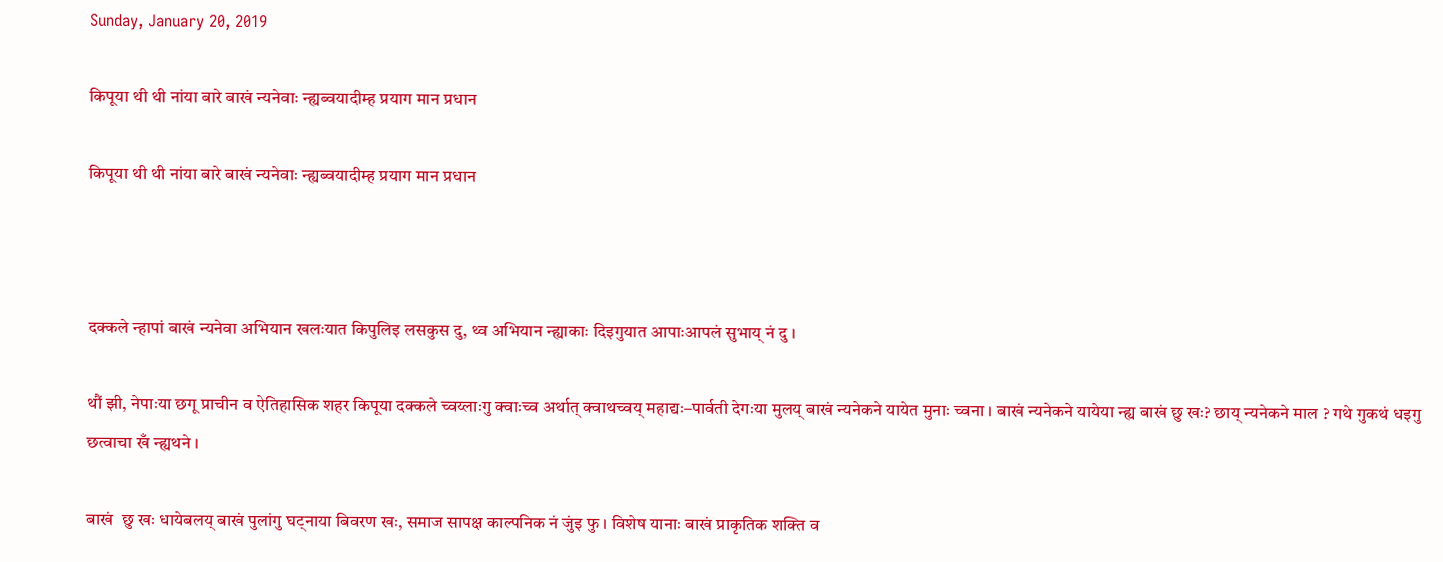Sunday, January 20, 2019

किपूया थी थी नांया बारे बाखं न्यनेवाः न्ह्यब्वयादीम्ह प्रयाग मान प्रधान

किपूया थी थी नांया बारे बाखं न्यनेवाः न्ह्यब्वयादीम्ह प्रयाग मान प्रधान



दक्कले न्हापां बाखं न्यनेवा अभियान खलःयात किपुलिइ लसकुस दु, थ्व अभियान न्ह्याकाः दिइगुयात आपाःआपलं सुभाय् नं दु ।

थौं झी, नेपाःया छगू प्राचीन व ऐतिहासिक शहर किपूया दक्कले च्वय्लाःगु क्वाःच्व अर्थात् क्वाथच्वय् महाद्यः–पार्वती देगःया मुलय् बाखं न्यनेकने यायेत मुनाः च्वना । बाखं न्यनेकने यायेया न्ह्य बाखं छु खः? छाय् न्यनेकने माल ? गथे गुकथं धइगु छत्वाचा खँ न्ह्यथने ।

बाखं  छु खः धायेबलय् बाखं पुलांगु घट्नाया बिवरण खः, समाज सापक्ष काल्पनिक नं जुंइ फु । विशेष यानाः बाखं प्राकृतिक शक्ति व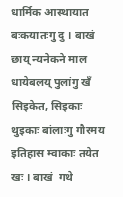धार्मिक आस्थायात बःकयातःगु दु । बाखं  छाय् न्यनेकने माल धायेबलय् पुलांगु खँ सिइकेत, सिइकाः थुइकाः बांलाःगु गौरमय इतिहास म्वाकाः तयेत खः । बाखं  गथे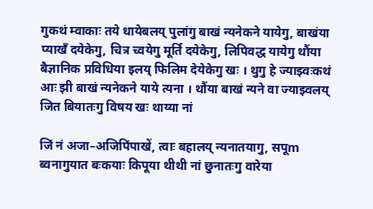गुकथं म्वाकाः तये धायेबलय् पुलांगु बाखं न्यनेकने यायेगु, बाखंया प्याखँ दयेकेगु, चित्र च्वयेगु मूर्ति दयेकेगु, लिपिवद्ध यायेगु थौंया बैज्ञानिक प्रविधिया इलय् फिलिम देयेकेगु खः । थुगु हे ज्याझ्वःकथं आः झी बाखं न्यनेकने याये त्यना । थौंया बाखं न्यने वा ज्याझ्वलय् जित बियातःगु विषय खः थाय्या नां

जिं नं अजा–अजिपिंपाखें, त्वाः बहालय् न्यनातयागु, सपूm ब्वनागुयात बःकयाः किपूया थीथी नां छुनातःगु वारेया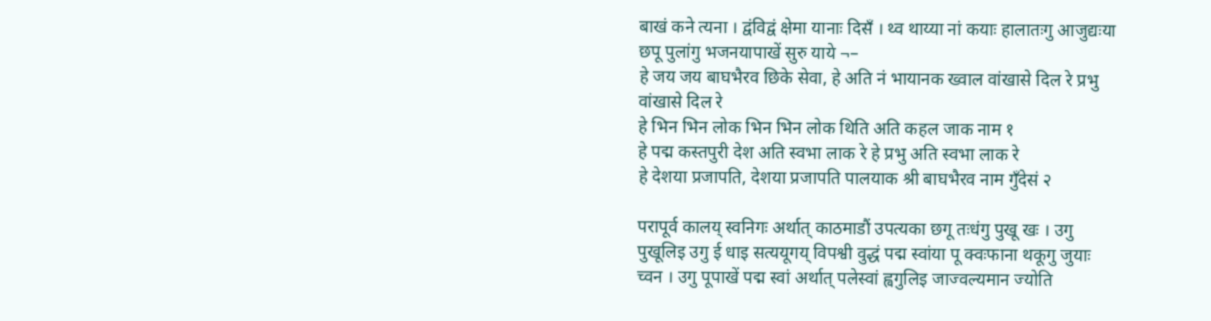बाखं कने त्यना । द्वंविद्वं क्षेमा यानाः दिसँ । थ्व थाय्या नां कयाः हालातःगु आजुद्यःया छपू पुलांगु भजनयापाखें सुरु याये ¬–
हे जय जय बाघभैरव छिके सेवा, हे अति नं भायानक ख्वाल वांखासे दिल रे प्रभु वांखासे दिल रे
हे भिन भिन लोक भिन भिन लोक थिति अति कहल जाक नाम १
हे पद्म कस्तपुरी देश अति स्वभा लाक रे हे प्रभु अति स्वभा लाक रे
हे देशया प्रजापति, देशया प्रजापति पालयाक श्री बाघभैरव नाम गुँदेसं २

परापूर्व कालय् स्वनिगः अर्थात् काठमाडौं उपत्यका छगू तःधंगु पुखू खः । उगु पुखूलिइ उगु ई धाइ सत्ययूगय् विपश्वी वुद्धं पद्म स्वांया पू क्वःफाना थकूगु जुयाः च्वन । उगु पूपाखें पद्म स्वां अर्थात् पलेस्वां ह्वगुलिइ जाज्वल्यमान ज्योति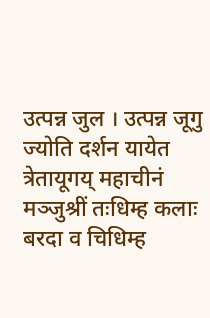उत्पन्न जुल । उत्पन्न जूगु ज्योति दर्शन यायेत त्रेतायूगय् महाचीनं मञ्जुश्रीं तःधिम्ह कलाः बरदा व चिधिम्ह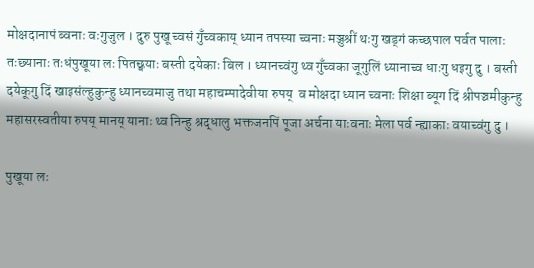मोक्षदानापं ब्वनाः वःगुजुल । दुरु पुखू च्वसं गुँच्वकाय् ध्यान तपस्या च्वनाः मञ्जुश्रीं थःगु खड्गं कच्छपाल पर्वत पालाः तःछ्यानाः तःधंपुखूया लः पितछ्वयाः बस्ती दयेकाः बिल । ध्यानच्वंगु थ्व गुँच्वका जूगुलिं ध्यानाच्व धाःगु धइगु दु । बस्ती दयेकूगु दिं खाइसंल्हुकुन्हु ध्यानच्वमाजु तथा महाचम्पादेवीया रुपय्  व मोक्षदा ध्यान च्वनाः शिक्षा ब्यूग दिं श्रीपञ्चमीकुन्हु महासरस्वतीया रुपय् मानय् यानाः थ्व निन्हु श्रद्धालु भक्तजनपिं पूजा अर्चना याःवनाः मेला पर्व न्ह्याकाः वयाच्वंगु दु ।

पुखूया लः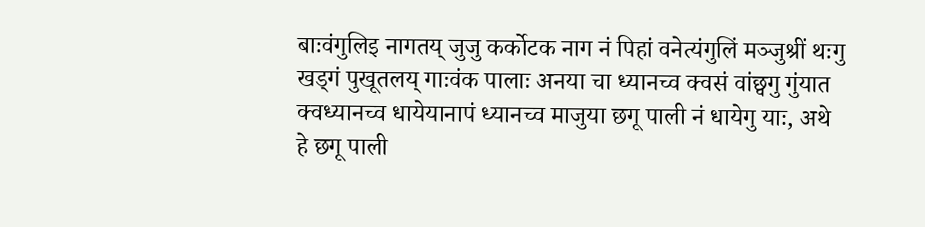बाःवंगुलिइ नागतय् जुजु कर्कोटक नाग नं पिहां वनेत्यंगुलिं मञ्जुश्रीं थःगु खड्गं पुखूतलय् गाःवंक पालाः अनया चा ध्यानच्व क्वसं वांछ्वगु गुंयात क्वध्यानच्व धायेयानापं ध्यानच्व माजुया छगू पाली नं धायेगु याः, अथे हे छगू पाली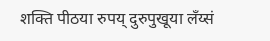शक्ति पीठया रुपय् दुरुपुखूया लँय्सं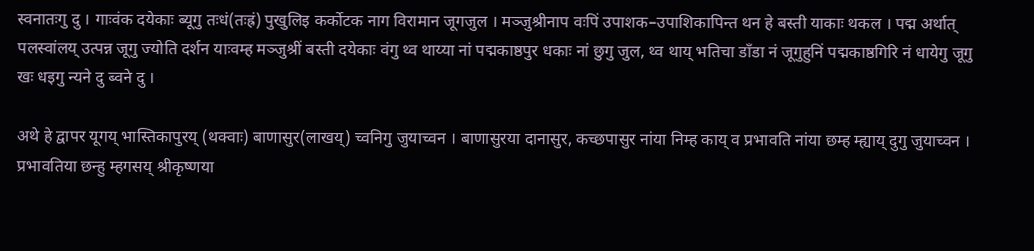स्वनातःगु दु । गाःवंक दयेकाः ब्यूगु तःधं(तःह्रं) पुखुलिइ कर्कोटक नाग विरामान जूगजुल । मञ्जुश्रीनाप वःपिं उपाशक–उपाशिकापिन्त थन हे बस्ती याकाः थकल । पद्म अर्थात् पलस्वांलय् उत्पन्न जूगु ज्योति दर्शन याःवम्ह मञ्जुश्रीं बस्ती दयेकाः वंगु थ्व थाय्या नां पद्मकाष्ठपुर धकाः नां छुगु जुल, थ्व थाय् भतिचा डाँडा नं जूगुहुनिं पद्मकाष्ठगिरि नं धायेगु जूगु खः धइगु न्यने दु ब्वने दु ।

अथे हे द्वापर यूगय् भास्तिकापुरय् (थक्वाः) बाणासुर(लाखय्) च्वनिगु जुयाच्वन । बाणासुरया दानासुर, कच्छपासुर नांया निम्ह काय् व प्रभावति नांया छम्ह म्ह्याय् दुगु जुयाच्वन । प्रभावतिया छन्हु म्हगसय् श्रीकृष्णया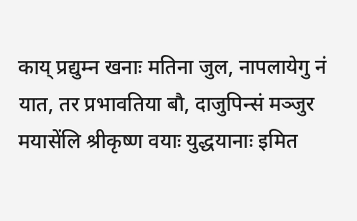काय् प्रद्युम्न खनाः मतिना जुल, नापलायेगु नं यात, तर प्रभावतिया बौ, दाजुपिन्सं मञ्जुर मयासेंलि श्रीकृष्ण वयाः युद्धयानाः इमित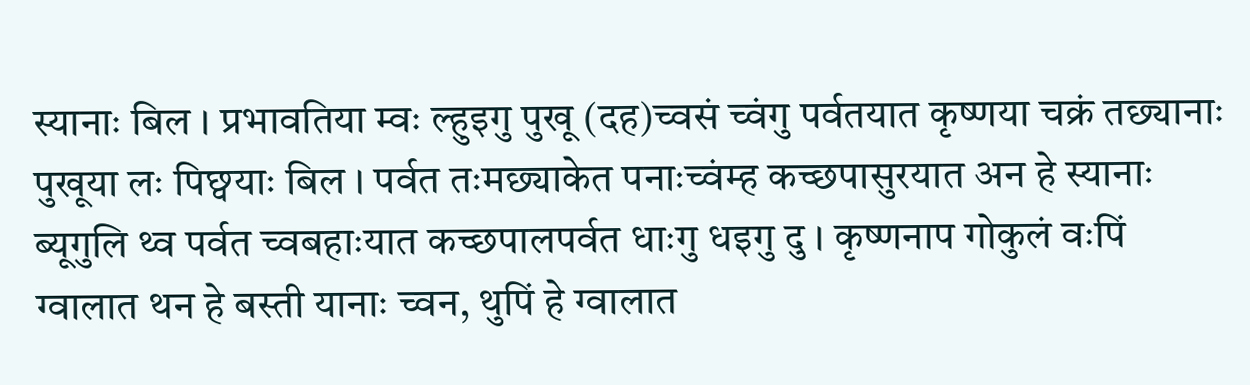स्यानाः बिल । प्रभावतिया म्वः ल्हुइगु पुखू (दह)च्वसं च्वंगु पर्वतयात कृष्णया चक्रं तछ्यानाः पुखूया लः पिछ्वयाः बिल । पर्वत तःमछ्याकेत पनाःच्वंम्ह कच्छपासुरयात अन हे स्यानाः ब्यूगुलि थ्व पर्वत च्वबहाःयात कच्छपालपर्वत धाःगु धइगु दु । कृष्णनाप गोकुलं वःपिं ग्वालात थन हे बस्ती यानाः च्वन, थुपिं हे ग्वालात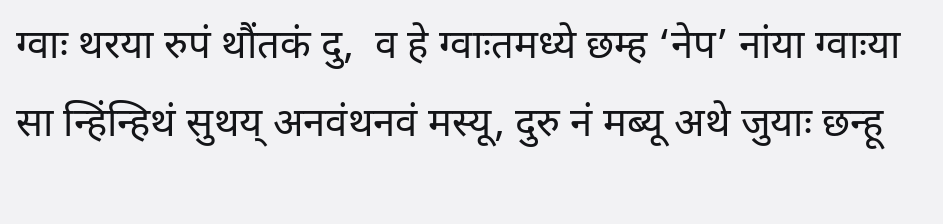ग्वाः थरया रुपं थौंतकं दु,  व हे ग्वाःतमध्ये छम्ह ‘नेप’ नांया ग्वाःया सा न्हिंन्हिथं सुथय् अनवंथनवं मस्यू, दुरु नं मब्यू अथे जुयाः छन्हू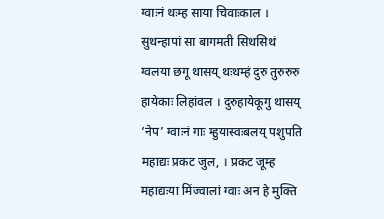ग्वाःनं थःम्ह साया चिवाःकाल । सुथन्हापां सा बागमती सिथसिथं ग्वलया छगू थासय् थःथम्हं दुरु तुरुरुरु हायेकाः लिहांवल । दुरुहायेकूगु थासय् ‘नेप’ ग्वाःनं गाः म्हुयास्वःबलय् पशुपति महाद्यः प्रकट जुल, । प्रकट जूम्ह महाद्यःया मिंज्वालां ग्वाः अन हे मुक्ति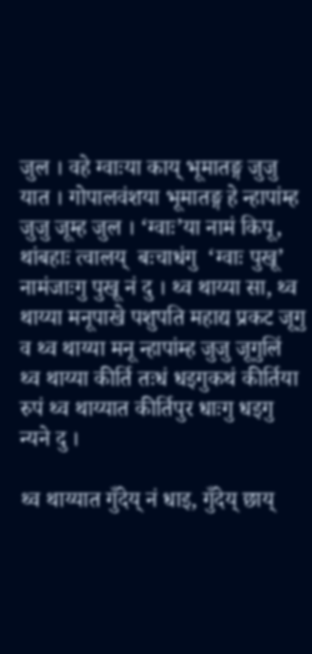जुल । वहे ग्वाःया काय् भूमातङ्ग जुजु यात । गोपालवंशया भूमातङ्ग हे न्हापांम्ह जुजु जूम्ह जुल । ‘ग्वाः’या नामं किपू, थांबहाः त्वालय्  बःचाधंगु  ‘ग्वाः पुखू’ नामंजाःगु पुखू नं दु । थ्व थाय्या सा, थ्व थाय्या मनूपाखे पशुपति महाद्य प्रकट जूगु व थ्व थाय्या मनू न्हापांम्ह जुजु जूगुलिं थ्व थाय्या कीर्ति तःधं धइगुकथं कीर्तिया रुपं थ्व थाय्यात कीर्तिपुर धाःगु धइगु न्यने दु ।

थ्व थाय्यात गुँदेय् नं धाइ, गुँदेय् छाय्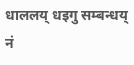धाललय् धइगु सम्बन्धय् नं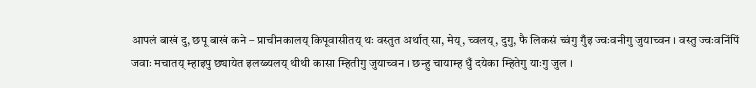आपलं बाखं दु, छपू बाखं कने – प्राचीनकालय् किपूवासीतय् थः वस्तुत अर्थात् सा, मेय्, च्वलय्, दुगु, फै लिकसं च्वंगु गुँइ ज्वःवनीगु जुयाच्वन । वस्तु ज्वःवनिंपिं जवाः मचातय् म्हाइपु छ्यायेत इलय्ब्यलय् थीथी कासा म्हितीगु जुयाच्वन । छन्हु चायाम्ह धुँ दयेका म्हितेगु याःगु जुल ।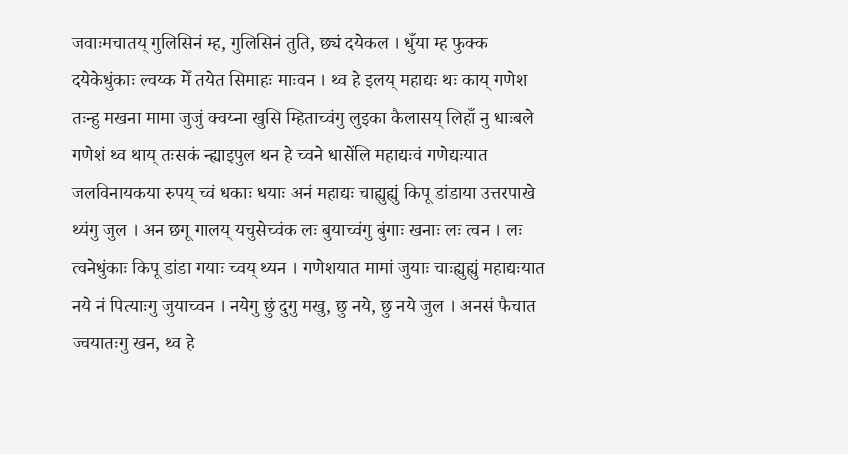जवाःमचातय् गुलिसिनं म्ह, गुलिसिनं तुति, छ्यं दयेकल । धुँया म्ह फुक्क दयेकेधुंकाः ल्वय्क मेँ तयेत सिमाहः माःवन । थ्व हे इलय् महाद्यः थः काय् गणेश तःन्हु मखना मामा जुजुं क्वय्ना खुसि म्हिताच्वंगु लुइका कैलासय् लिहाँ नु धाःबले गणेशं थ्व थाय् तःसकं न्ह्याइपुल थन हे च्वने धासेंलि महाद्यःवं गणेद्यःयात जलविनायकया रुपय् च्वं धकाः धयाः अनं महाद्यः चाह्युह्युं किपू डांडाया उत्तरपाखे थ्यंगु जुल । अन छगू गालय् यचुसेच्वंक लः बुयाच्वंगु बुंगाः खनाः लः त्वन । लः त्वनेधुंकाः किपू डांडा गयाः च्वय् थ्यन । गणेशयात मामां जुयाः चाःह्युह्युं महाद्यःयात नये नं पित्याःगु जुयाच्वन । नयेगु छुं दुगु मखु, छु नये, छु नये जुल । अनसं फैचात ज्वयातःगु खन, थ्व हे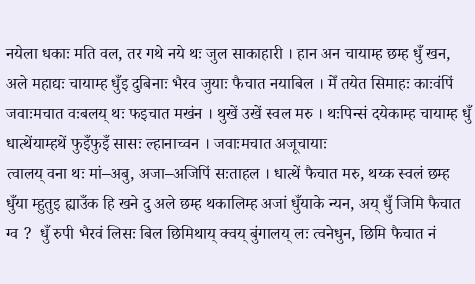नयेला धकाः मति वल, तर गथे नये थः जुल साकाहारी । हान अन चायाम्ह छम्ह धुँ खन, अले महाद्यः चायाम्ह धुँइ दुबिनाः भैरव जुयाः फैचात नयाबिल । मेँ तयेत सिमाहः काःवंपिं जवाःमचात वःबलय् थः फइचात मखंन । थुखें उखें स्वल मरु । थःपिन्सं दयेकाम्ह चायाम्ह धुँ धात्थेंयाम्हथें फुइँफुइँ सासः ल्हानाच्वन । जवाःमचात अजूचायाः
त्वालय् वना थः मां–अबु, अजा–अजिपिं सःताहल । धात्थें फैचात मरु, थय्क स्वलं छम्ह धुँया म्हुतुइ ह्याउँक हि खने दु अले छम्ह थकालिम्ह अजां धुँयाके न्यन, अय् धुँ जिमि फैचात ग्व ?  धुँ रुपी भैरवं लिसः बिल छिमिथाय् क्वय् बुंगालय् लः त्वनेधुन, छिमि फैचात नं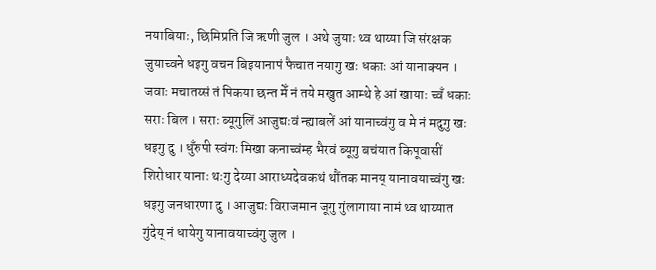नयाबियाः, छिमिप्रति जि ऋणी जुल । अथे जुयाः थ्व थाय्या जि संरक्षक जुयाच्वने धइगु वचन बिइयानापं फैचात नयागु खः धकाः आं यानाक्यन । जवाः मचातय्सं तं पिकया छन्त मेँ नं तये मखुत आम्थे हे आं खायाः च्वँ धकाः सराः बिल । सराः ब्यूगुलिं आजुद्यःवं न्ह्याबलें आं यानाच्वंगु व मे नं मदुगु खः धइगु दु । धुँरुपी स्वंगः मिखा कनाच्वंम्ह भैरवं ब्यूगु बचंयात किपूवासीं शिरोधार यानाः थःगु देय्या आराध्यदेवकथं थौंतक मानय् यानावयाच्वंगु खः धइगु जनधारणा दु । आजुद्यः विराजमान जूगु गुंलागाया नामं थ्व थाय्यात गुंदेय् नं धायेगु यानावयाच्वंगु जुल ।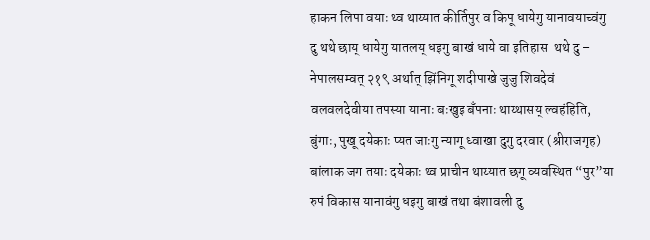हाकन लिपा वयाः थ्व थाय्यात कीर्तिपुर व किपू धायेगु यानावयाच्वंगु दु थथे छाय् धायेगु यातलय् धइगु बाखं धाये वा इतिहास  थथे दु – नेपालसम्वत् २१९ अर्थात् झिंनिगू शदीपाखे जुजु शिवदेवं वलवलदेवीया तपस्या यानाः बःखुइ बँपनाः थाय्थासय् ल्वहंहिति, बुंगाः, पुखू दयेकाः प्यत जाःगु न्यागू ध्वाखा दुगु दरवार (श्रीराजगृह) बांलाक जग तयाः दयेकाः थ्व प्राचीन थाय्यात छगू व्यवस्थित “पुर”या रुपं विकास यानावंगु धइगु बाखं तथा बंशावली दु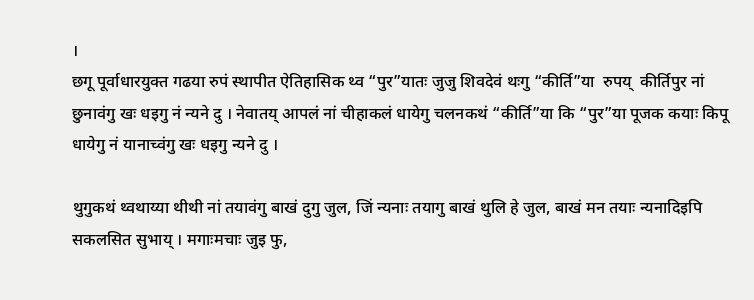।
छगू पूर्वाधारयुक्त गढया रुपं स्थापीत ऐतिहासिक थ्व “पुर”यातः जुजु शिवदेवं थःगु “कीर्ति”या  रुपय्  कीर्तिपुर नां छुनावंगु खः धइगु नं न्यने दु । नेवातय् आपलं नां चीहाकलं धायेगु चलनकथं “कीर्ति”या कि “पुर”या पूजक कयाः किपू धायेगु नं यानाच्वंगु खः धइगु न्यने दु ।

थुगुकथं थ्वथाय्या थीथी नां तयावंगु बाखं दुगु जुल, जिं न्यनाः तयागु बाखं थुलि हे जुल, बाखं मन तयाः न्यनादिइपि सकलसित सुभाय् । मगाःमचाः जुइ फु,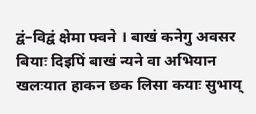द्वं–विद्वं क्षेमा फ्वने । बाखं कनेगु अवसर बियाः दिइपिं बाखं न्यने वा अभियान खलःयात हाकन छक लिसा कयाः सुभाय्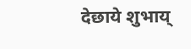देछाये शुभाय्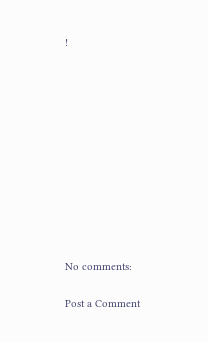!











No comments:

Post a Comment